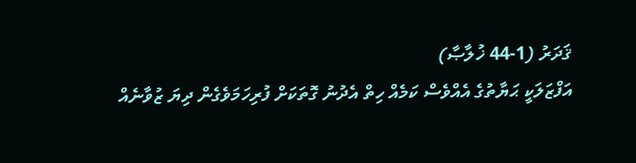ޤަދަރު (1-44 ޚުލާޞާ)
އަފްޒަލަކީ ޙަޔާތުގެ އެއްވެސް ކަމެއް ހިތް އެދުނު ގޮތަކަށް ފުރިހަމަވެގެން ދިޔަ ޒުވާނެއް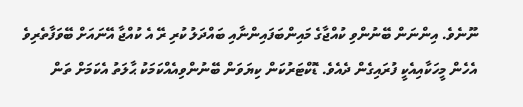ނޫނެވެ. އިންނަން ބޭނުންވި ކުއްޖާގެ މައިންބަފައިންނާއި ބައްދަލު ކުރި ރޭ އެ ކުއްޖާ އޭނައަށް ބޭވަފާތެރިވެ އެހެން މީހަކާއިއެކީ ފުރައިގެން ދެއެވެ. ޑޮކްޓަރުކަން ކިޔަވަން ބޭނުންވިއެއްކަމަކު ޙާލަތު އެކަމަށް ތަން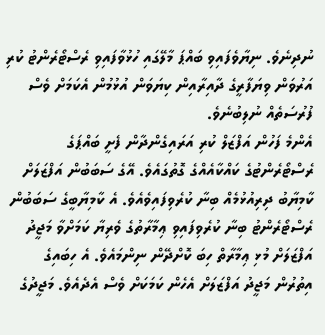ނުދިނެވެ. ނިޔާވެފައިވި ބައްޕަ މާލޭގައި ހުޅުވާފައިވި ރެސްޓޯރެންޓު ކުރި އަރުވަން ވިޔަފާރީގެ ދާއިރާއިން ކިޔަވަން އުޅުމުން އެކަމަށް ވެސް ފުރުސަތެއް ނުލިބުނެވެ.
އެންމެ ފަހުން އަފްޒަލް ކުރި އަރައިގެންދާން ފެށީ ބައްޕަގެ ރެސްޓޯރެންޓުގެ ކައްކާއެއްގެ ގޮތުގައެވެ. އޭގެ ސަބަބުން އަފްޒަލަށް ކާމިޔާބު ދިރިއުޅުމެއް ބިނާ ކުރެވިފައިވެއެވެ. އެ ކާމިޔާބީގެ ސަބަބުން ރެސްޓޯރެންޓު ބިނާ ކުރެވިފައިވި ޢިމާރާތުގެ ވެރިޔާ ކަމަށްވާ މަޖީދު އަފްޒަލަށް މުޅި ޢިމާރާތް ހިބަ ކޮށްދޭން ނިންމައެވެ. އެ ހިބައިގެ އިތުރުން މަޖީދު އަފްޒަލަށް އެހެން ކަމަކަށް ވެސް އެދެއެވެ. މަޖީދުގެ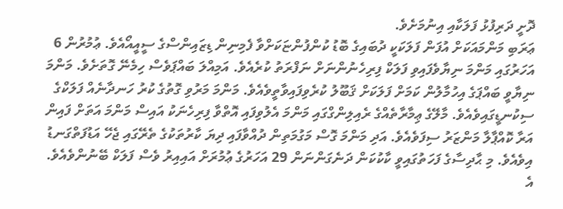ދޮށީ ދަރިފުޅު ފަލަކާއި އިނުމަށެވެ.
ޢަރަބި މަންމައަކަށް އުފަން ފަލަކަކީ ދުބައިގެ ބޮޑު ކުންފުންޏަކަށްވާ ފެމިނިން ޑިޒައިންސްގެ ސީއީއޯއެވެ. ޢުމުރުން 6 އަހަރުގައި މަންމަ ނިޔާވެފައިވި ފަލަކް ފިރިހެނުންނަށް ނަފްރަތު ކުރެއެވެ. އަމިއްލަ ބައްޕަވެސް ހިމެނޭ ގޮތަށެވެ. މަންމަ ނިޔާވީ ބައްޕަގެ އިހުމާލުން ކަމަށް ފަލަކަށް ޤަބޫލު ކުރެވިފައިވާތީވެއެވެ. މަންމަ މަރުވި ގޮތުގެ ކުރު ހަނދާނެއް ފަލަކްގެ ސިކުނޑީގައިވެއެވެ. މާލޭގެ ޢިމާރާތެއްގެ ރެއިލިންގްގައި މަންމަ އެލުވިފައި އޮތްވާ ފިރިހެނަކު އައިސް މަންމަ އަތަށް ފައިން އަރާ ކޮއްޕާލާ މަންޒަރު ސިފަވެއެވެ. އަދި މަންމަ ގޮސް މަގުމަތިން ދުއްވާފައި ދިޔަ ކާރުތަކުގެ ތެރޭގައި ޖެހޭ އަޑުފަތްގަނޑު އިވެއެވެ. މި ޙާދިސާގެ ފަހަތުގައިވީ ކާކުކަން ދަނެގަންނަން 29 އަހަރުގެ ޢުމުރަށް އައިއިރު ވެސް ފަލަކް ބޭނުންވެއެވެ.
އެ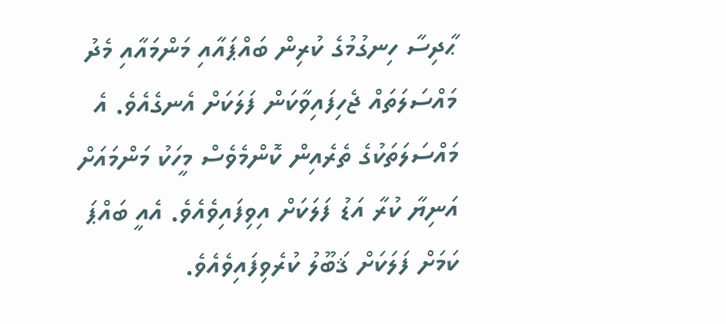ޙާދިސާ ހިނގުމުގެ ކުރިން ބައްޕައާއި މަންމައާއި މެދު މައްސަލަތައް ޖެހިފައިވާކަން ފަލަކަށް އެނގެއެވެ. އެ މައްސަލަތަކުގެ ތެރެއިން ކޮންމެވެސް މީހަކު މަންމައަށް އަނިޔާ ކުރާ އަޑު ފަލަކަށް އިވިފައިވެއެވެ. އެއީ ބައްޕަ ކަމަށް ފަލަކަށް ޤަބޫލު ކުރެވިފައިވެއެވެ.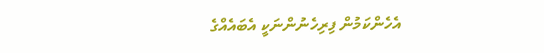އެހެންކަމުން ފިރިހެނުންނަކީ އެބައެއްގެ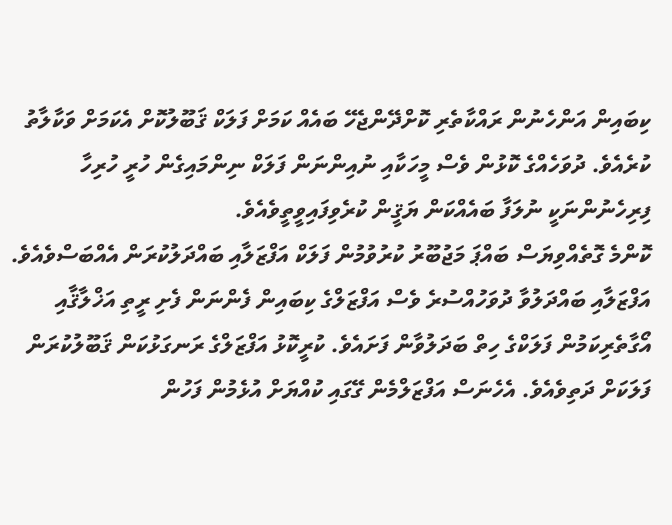ކިބައިން އަންހެނުން ރައްކާތެރި ކޮށްދޭންޖެހޭ ބައެއް ކަމަށް ފަލަކް ޤަބޫލުކޮށް އެކަމަށް ވަކާލާތު ކުރެއެވެ. ދުވަހެއްގެ ކޮޅުން ވެސް މީހަކާއި ނުއިންނަން ފަލަކް ނިންމައިގެން ހުރީ ހުރިހާ ފިރިހެނުންނަކީ ނުލަފާ ބައެއްކަން ޔަޤީން ކުރެވިފައިވީތީވެއެވެ.
ކޮންމެ ގޮތެއްވިޔަސް ބައްޕަ މަޖުބޫރު ކުރުވުމުން ފަލަކް އަފްޒަލާއި ބައްދަލުކުރަން އެއްބަސްވެއެވެ. އަފްޒަލާއި ބައްދަލުވާ ދުވަހުއްސުރެ ވެސް އަފްޒަލްގެ ކިބައިން ފެންނަން ފެށި ރީތި އަޚްލާޤާއި އޯގާތެރިކަމުން ފަލަކްގެ ހިތް ބަދަލުވާން ފަށައެވެ. ކުރީކޮޅު އަފްޒަލްގެ ރަނގަޅުކަން ޤަބޫލުކުރަން ފަލަކަށް ދަތިވެއެވެ. އެހެނަސް އަފްޒަލްމެން ގޭގައި ކުއްޔަށް އުޅެމުން ފަހުން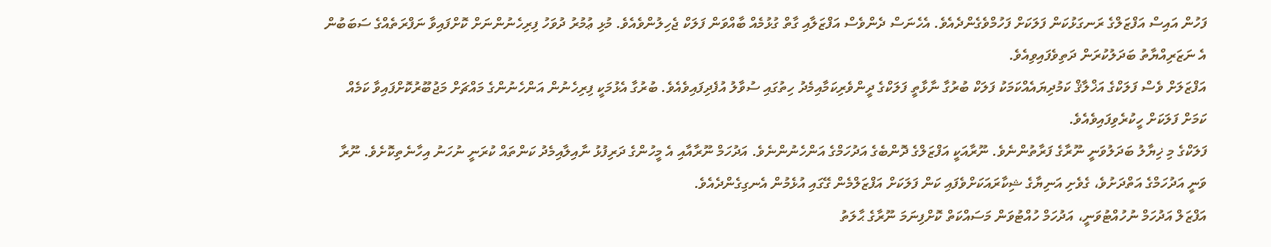ފަހުން އައިސް އަފްޒަލްގެ ރަނގަޅުކަން ފަލަކަށް ފަހުމްވެގެންދެއެވެ. އެހެނަސް ދެންވެސް އަފްޒަލާއި ގާތް ގުޅުމެއް ބާއްވަން ފަލަކް ޖެހިލުންވެއެވެ. މުޅި ޢުމުރު ދުވަހު ފިރިހެނުންނަށް ކޮށްފައިވާ ނަފްރަތެއްގެ ސަބަބުން އެ ނަޒަރިއްޔާތު ބަދަލުކުރަން ދަތިވެފައިވިއެވެ.
އަފްޒަލަށް ވެސް ފަލަކްގެ އަޚްލާޤް ކަމުދިޔައެއްކަމަކު ފަލަކް ބުރުގާ ނާޅާތީ ފަލަކްގެ ދީންވެރިކަމާއިމެދު ހިތުގައި ސުވާލު އުފެދިފައިވެއެވެ. ބުރުގާ އެޅުމަކީ ފިރިހެނުން އަންހެނުންގެ މައްޗަށް މަޖުބޫރުކޮށްފައިވާ ކަމެއް ކަމަށް ފަލަކަށް ހީކުރެވިފައިވެއެވެ.
ފަލަކްގެ މި ޚިޔާލު ބަދަލުވަނީ ނޫރާގެ ފަރާތުންނެވެ. ނޫރާއަކީ އަފްޒަލްގެ ދޮންބެގެ އަދުހަމްގެ އަންހެނުންނެވެ. އަދުހަމް ނޫރާއާއި އެ މީހުންގެ ދަރިފުޅު ނާއިލާއިމެދު ކަންތައް ކުރަނީ ނުހަނު އިހާނެތިކޮށެވެ. ނޫރާ ވަނީ އަދުހަމްގެ އަތްދަށުވެ، ގެވެށި އަނިޔާގެ ޝިކާރައަކަށްވެފައި ކަން ފަލަކަށް އަފްޒަލްމެން ގޭގައި އުޅެމުން އެނގިގެންދެއެވެ.
އަފްޒަލް އަދުހަމް ނުހުއްޓުވަނީ، އަދުހަމް ހުއްޓުވަން މަސައްކަތް ކޮށްފިނަމަ ނޫރާގެ ޙާލަތު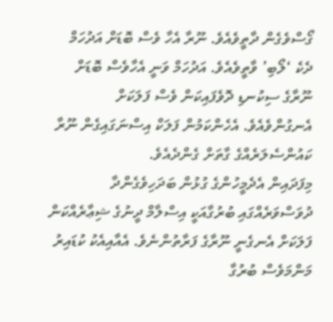ގޯސްވެގެން ދާތީވެއެވެ. ނޫރާ އެހާ ވެސް ބޮޑަށް އަދުހަމް ދެކެ ‘ލޯބި’ ވާތީވެއެވެ. އަދުހަމް ވަނީ އެހާވެސް ބޮޑަށް ނޫރާގެ ސިކުނޑި ދޮވެފައިކަން ވެސް ފަލަކަށް އެނގުންވެއެވެ. އެހެންކަމުން ފަލަކް އިސްނަގައިގެން ނޫރާ ކައުންސެލަރެއްގެ ގާތަށް ގެންދެއެވެ.
މިފަދައިން އެދެމީހުންގެ ގުޅުން ބަދަހިވެގެންދާ ދުވަސްވަރެއްގައި ބުރުގާއަކީ އިސްލާމް ދީނުގެ ޝިޢާރެއްކަން ފަލަކަށް އެނގެނީ ނޫރާގެ ފަރާތުންނެވެ. އެއާއިއެކު ކުޑައިރު މަންމަވެސް ބުރުގާ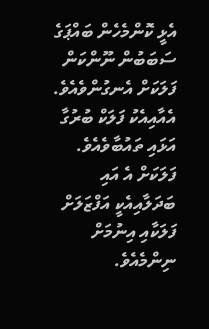އެޅީ ކޮންމެހެން ބައްޕަގެ ސަބަބުން ނޫންކަން ފަލަކަށް އެނގުންވެއެވެ. އެއާއިއެކު ފަލަކް ބުރުގާ އަޅައި ތައުބާވެއެވެ.
ފަލަކަށް އެ އައި ބަދަލާއިއެކީ އަފްޒަލަށް ފަލަކާއި އިނުމަށް ނިންމެއެވެ.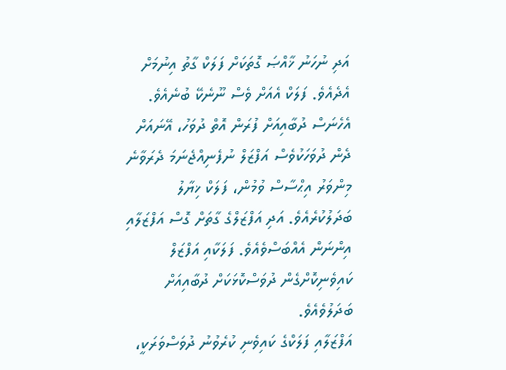އަދި ނުހަނު ޚާއްޞަ ގޮތަކަށް ފަލަކް ގާތު އިނުމަށް އެދެއެވެ. ފަލަކް އެއަށް ވެސް ނޫނެކޭ ބުނެއެވެ. އެހެނަސް ދުބާއިއަށް ފުރަން އޮތް ދުވަހު، އޭނައަށް ދެން ދުވަހަކުވެސް އަފްޒަލް ނުފެނިއްޖެނަމަ ދެރަވާނެ މިންވަރު އިޙްސާސް ވުމުން، ފަލަކް ޚިޔާލު ބަދަލުކުރެއެވެ. އަދި އަފްޒަލްގެ ގާތަށް ގޮސް އަފްޒަލާއި އިންނަން އެއްބަސްވެއެވެ. ފަލަކާއި އަފްޒަލް ކައިވެނިކޮށްގެން ދުވަސްކޮޅަކަށް ދުބާއިއަށް ބަދަލުވެއެވެ.
އަފްޒަލާއި ފަލަކްގެ ކައިވެނި ކުރެވުނު ދުވަސްވަރަކީ،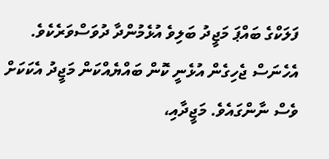ފަލަކްގެ ބައްޕަ މަޖީދު ބަލިވެ އުޅެމުންދާ ދުވަސްވަރެކެވެ. އެހެނަސް ޖެހިގެން އުޅެނީ ކޮން ބައްޔެއްކަން މަޖީދު އެކަކަށް ވެސް ނާންގައެވެ. މަޖީދާއި،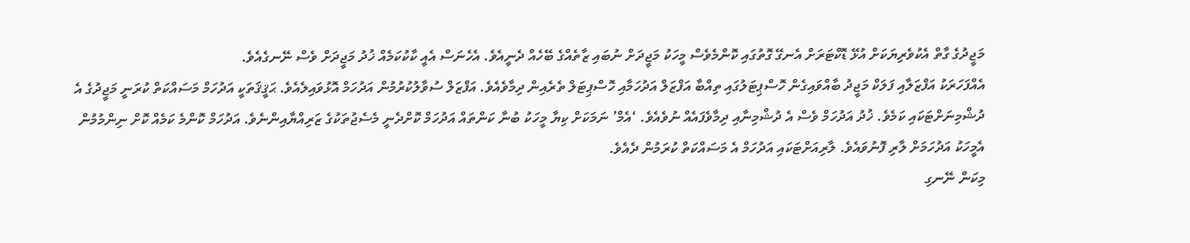މަޖީދުގެ ގާތް އެކުވެރިޔަކަށް އުޅޭ ޑޮކްޓަރަށް އެނގޭ ގޮތުގައި ކޮންމެވެސް މީހަކު މަޖީދަށް ނުބައި ޒާތެއްގެ ބޭހެއް ދެނީއެވެ. އެހެނަސް އެއީ ކާކުކަމެއް ޚުދު މަޖީދަށް ވެސް ނޭނގެއެވެ.
އެއްފަހަރަކު އަފްޒަލާއި ފަލަކް މަޖީދު ބާއްވައިގެން ހޮސްޕިޓަލުގައި ތިއްބާ އަފްޒަލް އަދުހަމާއި ހޮސްޕިޓަލް ތެރެއިން ދިމާވެއެވެ. އަފްޒަލް ސުވާލުކުރުމުން އަދުހަމް އޮޅުވައިލެއެވެ. ޙަޤީޤަތަކީ އަދުހަމް މަސައްކަތް ކުރަނީ މަޖީދުގެ އެ ދުޝްމިނަށްޓަކައި ކަމެވެ. ޚުދު އަދުހަމް ވެސް އެ ދުޝްމިނާއި ދިމާވެފައެއް ނުވެއެވެ. ‘އެމް’ ނަމަކަށް ކިޔާ މީހަކު ބުނާ ކަންތައް އަދުހަމް ކޮށްދެނީ މެސެޖުތަކުގެ ޒަރިއްޔާއިންނެވެ. އަދުހަމް ކޮންމެ ކަމެއް ކޮށް ނިންމުމުން އެމީހަކު އަދުހަމަށް ލާރި ފޮނުވައެވެ. ލާރިއަށްޓަކައި އަދުހަމް އެ މަސައްކަތް ކުރަމުން ދެއެވެ.
މިކަން ނޭނގި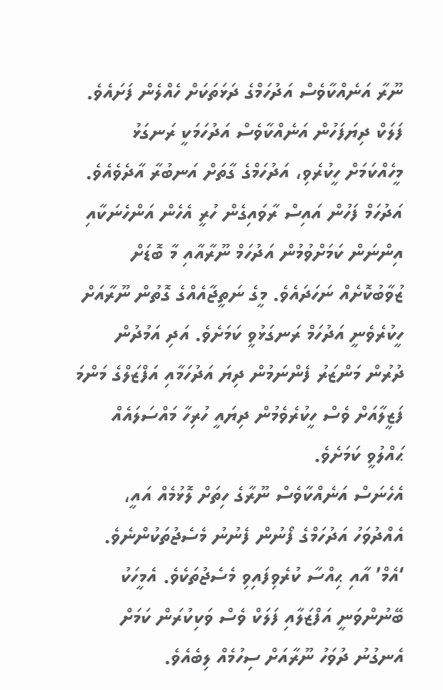ނޫރާ އަނެއްކާވެސް އަދުހަމްގެ ދަޅަތަކަށް ހެއްލެން ފަށައެވެ. ފަލަކް ދިޔަފަހުން އަނެއްކާވެސް އަދުހަމަކީ ރަނގަޅު މީހެއްކަމަށް ހީކުރެވި، އަދުހަމްގެ ގާތަށް އަނބުރާ އާދެވެއެވެ. އަދުހަމް ފަހުން އައިސް ރާވައިގެން ހުރީ އެހެން އަންހެނަކާއި އިންނަން ކަމަށްވުމުން އަދުހަމް ނޫރާއާއި މާ ބޮޑަށް ޒުވާބުކޮށެއް ނަހަދައެވެ. މީގެ ނަތީޖާއެއްގެ ގޮތުން ނޫރާއަށް ހީކުރެވެނީ އަދުހަމް ރަނގަޅުވީ ކަމަށެވެ. އަދި އަމުދުން ދުރުން މަންޒަރު ފެންނަމުން ދިޔަ އަދުހަމާއި އަފްޒަލްގެ މަންމަ ފަޒީލާއަށް ވެސް ހީކުރެވެމުން ދިޔައީ ހުރިހާ މައްސަލައެއް ޙައްލުވީ ކަމަށެވެ.
އެހެނަސް އަނެއްކާވެސް ނޫރާގެ ހިތަށް ލޮޅުމެއް އައީ، އެއްދުވަހު އަދުހަމްގެ ފޯނުން ފެނުނު މެސެޖުތަކުންނެވެ. ‘އެމް’ އާއި ޙިއްސާ ކުރެވިފައިވި މެސެޖުތަކެވެ. އެމީހަކު ބޭނުންވަނީ އަފްޒަލާއި ފަލަކް ވެސް ވަކިކުރަން ކަމަށް އެނގުނު ދުވަހު ނޫރާއަށް ސިހުމެއް ލިބެއެވެ.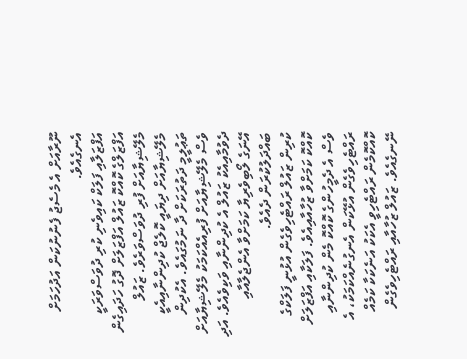ނޫރާއަށް އެ މެސެޖު ފެނުނުކަން އަދުހަމަށް އެނގެއެވެ.
އަފްޒަލާއި ފަލަކް ކައިވެނި ކުރި ދުވަސްވަރަކީ އަފްޒަލްގެ ކޮއްކޮ ޒައުލް އަފްޒަލަށް ދޮގު ހަދައިގެން މެލޭޝިޔާއަށް ފުރި ދުވަސްވަރެވެ. ޒައުލް މެލޭޝިޔާއަށް ދިޔައީ ކޮލެޖް ކުދިންނާއިއެކީ ތަޢުލީމީ ދަތުރަކަށް ދާ ނަމުގައެވެ. އެކުދިން ވެސް މެލޭޝިޔާއަށް ފުރިއެއްކަމަކު މެލޭޝިޔާއަށް ދެވުމާއިއެކު ޒައުލް އެ ކުދިންނާއި ވަކިވެއެވެ. އަދި އޭނަގެ ލޯބިވެރިޔާ ކަމަށްވާ އެންޖެލާއާއި ބައްދަލުކުރަން ދެއެވެ.
ކުރިން ޒައުލް ރައްޓެހިވެގެން އުޅުނީ ފަލަކްގެ ކޮއްކޮ ކަމަށްވާ ޒުހާއާއިއެވެ. ފަލަކާއި އަފްޒަލަށް ވެސް އެ ދެމީހުންގެ ކޮއްކޮ މެން ކުދިންނާއި ރައްޓެހިވެގެން އުޅޭކަން އެނގުނެއްކަމަކު، އެ ކޮއްކޮމެން ރައްޓެހިވީ އެކަކު އަނެކަކާ ކަމެއް ނޭނގެއެވެ. ޒައުލް ޒުހާއާއި ރައްޓެހިވެގެން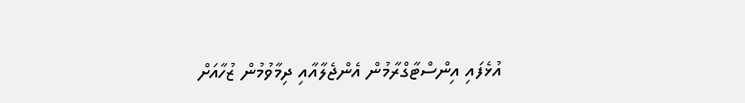އުޅެފައި އިންސްޓާގްރާމުން އެންޖެލާއާއި ދިމާވުމުން ޒުހާއަށް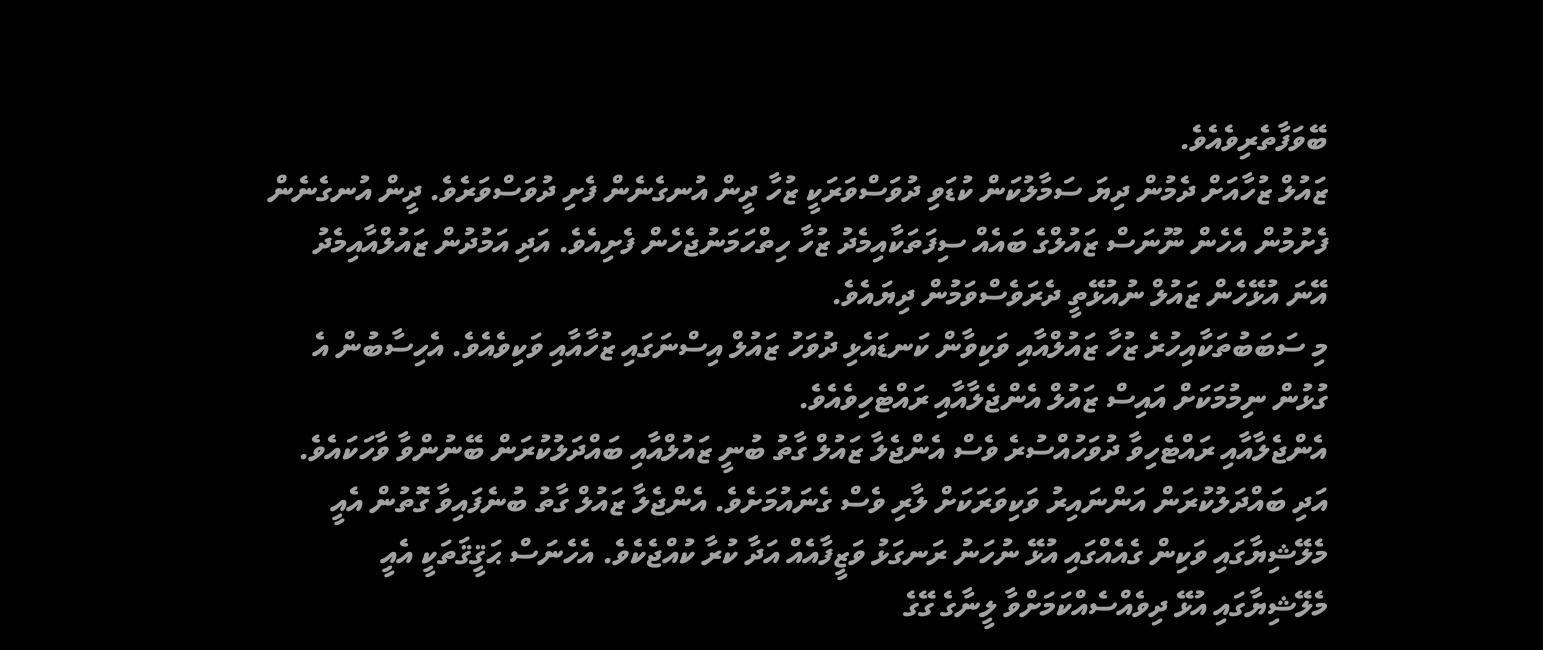ބޭވަފާތެރިވެއެވެ.
ޒައުލް ޒުހާއަށް ދެމުން ދިޔަ ސަމާލުކަން ކުޑަވި ދުވަސްވަރަކީ ޒުހާ ދީން އުނގެނެން ފެށި ދުވަސްވަރެވެ. ދީން އުނގެނެން ފެށުމުން އެހެން ނޫނަސް ޒައުލްގެ ބައެއް ސިފަތަކާއިމެދު ޒުހާ ހިތްހަމަނުޖެހެން ފެށިއެވެ. އަދި އަމުދުން ޒައުލްއާއިމެދު އޭނަ އުޅޭހެން ޒައުލް ނުއުޅޭތީ ދެރަވެސްވަމުން ދިޔައެވެ.
މި ސަބަބުތަކާއިހުރެ ޒުހާ ޒައުލްއާއި ވަކިވާން ކަނޑައެޅި ދުވަހު ޒައުލް އިސްނަގައި ޒުހާއާއި ވަކިވެއެވެ. އެހިސާބުން އެ ގުޅުން ނިމުމަކަށް އައިސް ޒައުލް އެންޖެލާއާއި ރައްޓެހިވެއެވެ.
އެންޖެލާއާއި ރައްޓެހިވާ ދުވަހުއްސުރެ ވެސް އެންޖެލާ ޒައުލް ގާތު ބުނީ ޒައުލްއާއި ބައްދަލުކުރަން ބޭނުންވާ ވާހަކައެވެ. އަދި ބައްދަލުކުރަން އަންނައިރު ވަކިވަރަކަށް ލާރި ވެސް ގެނައުމަށެވެ. އެންޖެލާ ޒައުލް ގާތު ބުނެފައިވާ ގޮތުން އެއީ މެލޭޝިޔާގައި ވަކިން ގެއެއްގައި އުޅޭ ނުހަނު ރަނގަޅު ވަޒީފާއެއް އަދާ ކުރާ ކުއްޖެކެވެ. އެހެނަސް ޙަޤީޤަތަކީ އެއީ މެލޭޝިޔާގައި އުޅޭ ދިވެއްސެއްކަމަށްވާ ލީނާގެ ގޭގެ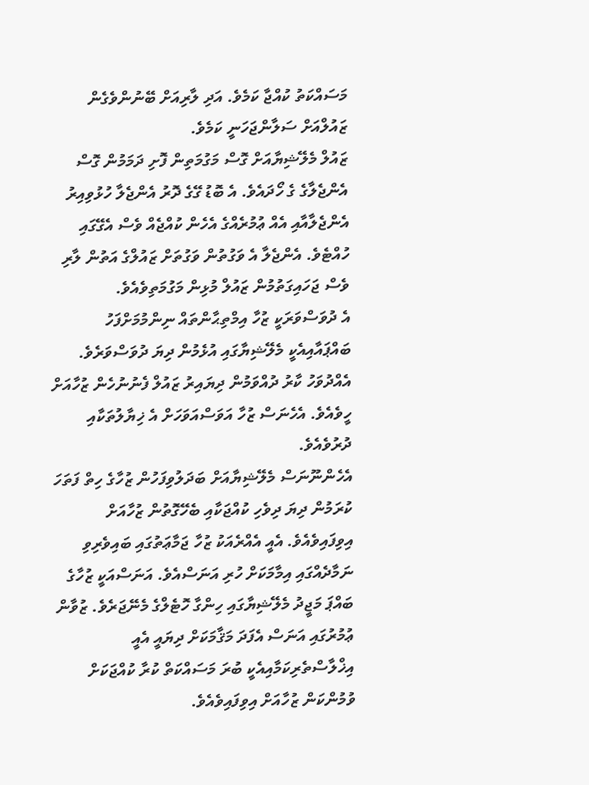މަސައްކަތު ކުއްޖާ ކަމެވެ. އަދި ލާރިއަށް ބޭނުންވެގެން ޒައުލްއަށް ސަލާންޖަހަނީ ކަމެވެ.
ޒައުލް މެލޭޝިޔާއަށް ގޮސް މަގުމަތިން ފޮށި ދަމަމުން ގޮސް އެންޖެލާގެ ގެ ހޯދައެވެ. އެ ބޮޑު ގޭގެ ދޮރު އެންޖެލާ ހުޅުވިއިރު އެންޖެލާއާއި އެއް ޢުމުރެއްގެ އެހެން ކުއްޖެއް ވެސް އެގޭގައި ހުއްޓެވެ. އެންޖެލާ އެ ވަގުތުން ވަގުތަށް ޒައުލްގެ އަތުން ލާރި ވެސް ޖަހައިގަތުމުން ޒައުލް މުޅިން މަގުމަތިވެއެވެ.
އެ ދުވަސްވަރަކީ ޒުހާ އިމްތިޙާންތައް ނިންމުމަށްފަހު ބައްޕައާއިއެކީ މެލޭޝިޔާގައި އުޅެމުން ދިޔަ ދުވަސްވަރެވެ. އެއްދުވަހު ކާރު ދުއްވަމުން ދިޔައިރު ޒައުލް ފެނުނުހެން ޒުހާއަށް ހީވެއެވެ. އެހެނަސް ޒުހާ އަވަސްއަވަހަށް އެ ޚިޔާލުތަކާއި ދުރުވެއެވެ.
އެހެންނޫނަސް މެލޭޝިޔާއަށް ބަދަލުވިފަހުން ޒުހާގެ ހިތް ފަތަހަ ކުރަމުން ދިޔަ ދިވެހި ކުއްޖަކާއި ބެހޭގޮތުން ޒުހާއަށް އިވިފައިވެއެވެ. އެއީ އެއްރެއަކު ޒުހާ ޖަމާޢަތުގައި ބައިވެރިވި ނަމާދެއްގައި އިމާމަކަށް ހުރި އަނަސްއެވެ. އަނަސްއަކީ ޒުހާގެ ބައްޕަ މަޖީދު މެލޭޝިޔާގައި ހިންގާ ހޮޓެލްގެ މެނޭޖަރެވެ. ޒުވާން ޢުމުރުގައި އަނަސް އެފަދަ މަޤާމަކަށް ދިޔައީ އެއީ އިޚްލާސްތެރިކަމާއިއެކީ ބުރަ މަސައްކަތް ކުރާ ކުއްޖަކަށް ވުމުންކަން ޒުހާއަށް އިވިފައިވެއެވެ.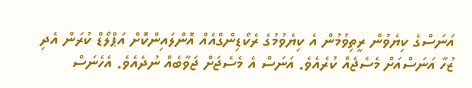އަނަސްގެ ކިޔެވުން ރީތިވުމުން އެ ކިޔެވުމުގެ ރެކޯޑިންގްއެއް އޮންލައިންކޮށް އަޕްލޯޑް ކުރަން އެދި ޒުހާ އަނަސްއަށް މެސެޖެއް ކުރެއެވެ. އަނަސް އެ މެސެޖަށް ޖަވާބެއް ނުދެއެވެ. އެހެނަސް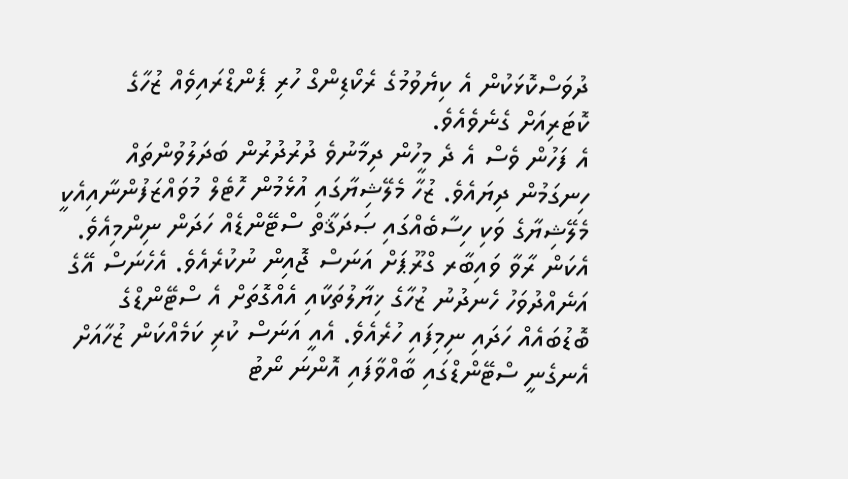ދުވަސްކޮޅަކުން އެ ކިޔެވުމުގެ ރެކޯޑިންގް ހުރި ޕެންޑްރައިވެއް ޒުހާގެ ކޮޓަރިއަށް ގެނެވެއެވެ.
އެ ފަހުން ވެސް އެ ދެ މީހުން ދިމާނުވެ ދުރުދުރުން ބަދަލުވުންތައް ހިނގަމުން ދިޔައެވެ. ޒުހާ މެލޭޝިޔާގައި އުޅެމުން ހޮޓެލް މުވައްޒަފުންނާއިއެކީ މެލޭޝިޔާގެ ވަކި ހިސާބެއްގައި ޞަދަޤާތް ސްޓޭންޑެއް ހަދަން ނިންމިއެވެ. އެކަން ރާވާ ވައިބާރ ގްރޫޕަށް އަނަސް ޖޮއިން ނުކުރެއެވެ. އެހެނަސް އޭގެ އަނެއްދުވަހު ހެނދުނު ޒުހާގެ ޚިޔާލުތަކާއި އެއްގޮތަށް އެ ސްޓޭންޑްގެ ބޮޑުބައެއް ހަދައި ނިމިފައި ހުރެއެވެ. އެއީ އަނަސް ކުރި ކަމެއްކަން ޒުހާއަށް އެނގެނީ ސްޓޭންޑްގައި ބާއްވާފައި އޮންނަ ނޯޓު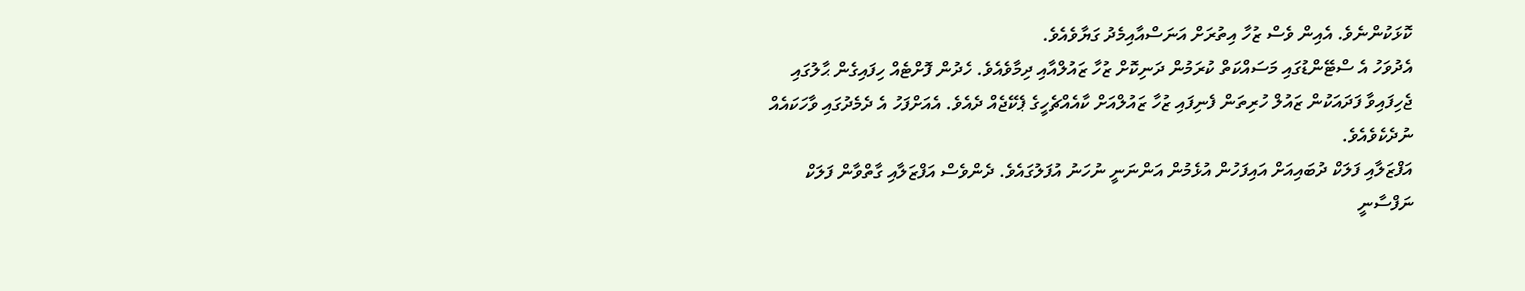ކޮޅަކުންނެވެ. އެއިން ވެސް ޒުހާ އިތުރަށް އަނަސްއާއިމެދު ގަޔާވެއެވެ.
އެދުވަހު އެ ސްޓޭންޑުގައި މަސައްކަތް ކުރަމުން ދަނިކޮށް ޒުހާ ޒައުލްއާއި ދިމާވެއެވެ. ހެދުން ފޮށްޓެއް ހިފައިގެން ޙާލުގައި ޖެހިފައިވާ ފަދައަކުން ޒައުލް ހުރިތަން ފެނިފައި ޒުހާ ޒައުލްއަށް ކާއެއްޗެހީގެ ޕެކޭޖެއް ދެއެވެ. އެއަށްފަހު އެ ދެމެދުގައި ވާހަކައެއް ނުދެކެވެއެވެ.
އަފްޒަލާއި ފަލަކް ދުބައިއަށް އައިފަހުން އުޅެމުން އަންނަނީ ނުހަނު އުފަލުގައެވެ. ދެންވެސް އަފްޒަލާއި ގާތްވާން ފަލަކް ނަފްސާނީ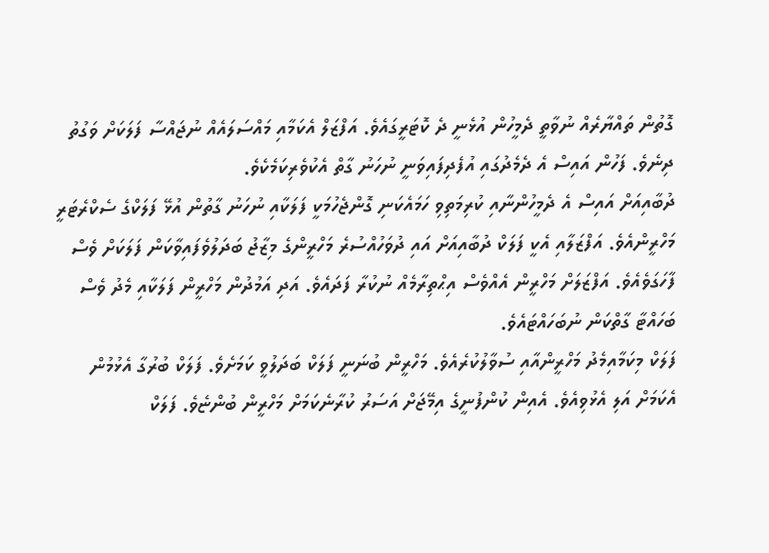ގޮތުން ތައްޔާރެއް ނުވާތީ ދެމީހުން އުޅެނީ ދެ ކޮޓަރީގައެވެ. އަފްޒަލް އެކަމާއި މައްސަލައެއް ނުޖައްސާ ފަލަކަށް ވަގުތު ދިނެވެ. ފަހުން އައިސް އެ ދެމެދުގައި އުފެދިފައިވަނީ ނުހަނު ގާތް އެކުވެރިކަމެކެވެ.
ދުބާއިއަށް އައިސް އެ ދެމީހުންނާއި ކުރިމަތިވި ހަމައެކަނި ގޮންޖެހުމަކީ ފަލަކާއި ނުހަނު ގާތުން އުޅޭ ފަލަކްގެ ސެކްރެޓަރީ މަހްރީންއެވެ. އަފްޒަލާއި އެކީ ފަލަކް ދުބާއިއަށް އައި ދުވަހުއްސުރެ މަހްރީންގެ މިޒާޖު ބަދަލުވެފައިވާކަން ފަލަކަށް ވެސް ފާހަގަވެއެވެ. އަފްޒަލަށް މަހްރީން އެއްވެސް އިޙްތިރާމެއް ނުކުރާ ފަދައެވެ. އަދި އަމުދުން މަހްރީން ފަލަކާއި މެދު ވެސް ބަހައްޓާ ގާތްކަން ނުބަހައްޓައެވެ.
ފަލަކް މިކަމާއިމެދު މަހްރީންއާއި ސުވާލުކުރެއެވެ. މަހްރީން ބުނަނީ ފަލަކް ބަދަލުވީ ކަމަށެވެ. ފަލަކް ބުރުގާ އެޅުމުން އެކަމަށް އަލި އެޅުވިއެވެ. އެއިން ކުންފުނީގެ އިމޭޖަށް އަސަރު ކުރާނެކަމަށް މަހްރީން ބުންޏެވެ. ފަލަކް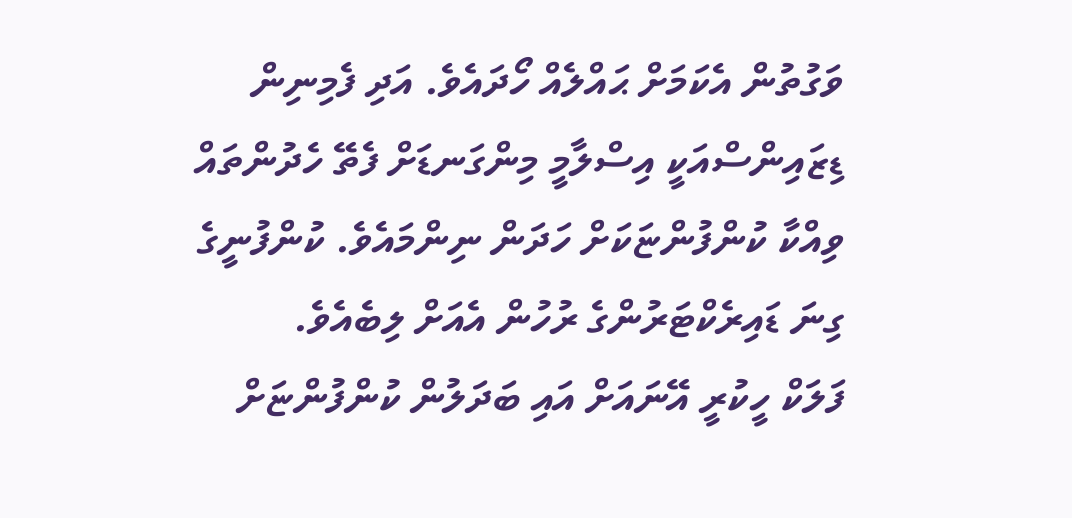ވަގުތުން އެކަމަށް ޙައްލެއް ހޯދައެވެ. އަދި ފެމިނިން ޑިޒައިންސްއަކީ އިސްލާމީ މިންގަނޑަށް ފެތޭ ހެދުންތައް ވިއްކާ ކުންފުންޏަކަށް ހަދަން ނިންމައެވެ. ކުންފުނީގެ ގިނަ ޑައިރެކްޓަރުންގެ ރުހުން އެއަށް ލިބެއެވެ.
ފަލަކް ހީކުރީ އޭނައަށް އައި ބަދަލުން ކުންފުންޏަށް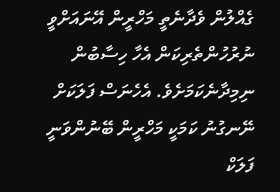ގެއްލުން ވެދާނެތީ މަހްރީން އޭނައަށްވީ ނުރުހުންތެރިކަން އެހާ ހިސާބުން ނިމިދާނެކަމަށެވެ. އެހެނަސް ފަލަކަށް ނޭނގުނު ކަމަކީ މަހްރީން ބޭނުންވަނީ ފަލަކް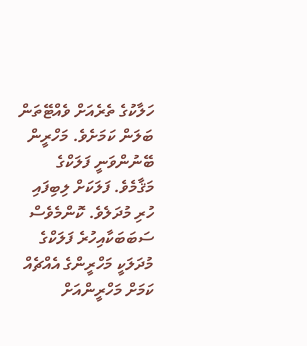ހަލާކުގެ ތެރެއަށް ވެއްޓޭތަން ބަލަން ކަމަށެވެ. މަހްރީން ބޭނުންވަނީ ފަލަކްގެ މަޤާމެވެ. ފަލަކަށް ލިބިފައި ހުރި މުދަލެވެ. ކޮންމެވެސް ސަބަބަކާއިހުރެ ފަލަކްގެ މުދަލަކީ މަހްރީންގެ އެއްޗެއް ކަމަށް މަހްރީންއަށް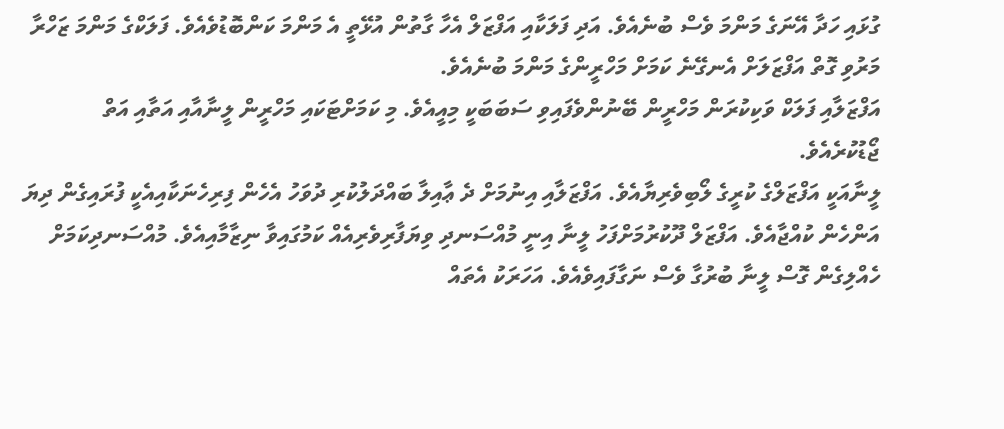ގުޅައި ހަދާ އޭނަގެ މަންމަ ވެސް ބުނެއެވެ. އަދި ފަލަކާއި އަފްޒަލް އެހާ ގާތުން އުޅޭތީ އެ މަންމަ ކަންބޮޑުވެއެވެ. ފަލަކްގެ މަންމަ ޒަހްރާ މަރުވި ގޮތް އަފްޒަލަށް އެނގޭނެ ކަމަށް މަހްރީންގެ މަންމަ ބުނެއެވެ.
އަފްޒަލާއި ފަލަކް ވަކިކުރަން މަހްރީން ބޭނުންވެފައިވި ސަބަބަކީ މިއީއެވެ. މި ކަމަށްޓަކައި މަހްރީން ލީނާއާއި އަތާއި އަތް ޖޯޑުކުރެއެވެ.
ލީނާއަކީ އަފްޒަލްގެ ކުރީގެ ލޯބިވެރިޔާއެވެ. އަފްޒަލާއި އިނުމަށް ދެ ޢާއިލާ ބައްދަލުކުރި ދުވަހު އެހެން ފިރިހެނަކާއިއެކީ ފުރައިގެން ދިޔަ އަންހެން ކުއްޖާއެވެ. އަފްޒަލް ދޫކުރުމަށްފަހު ލީނާ އިނީ މުއްސަނދި ވިޔަފާރިވެރިއެއް ކަމުގައިވާ ނިޒާމާއިއެވެ. މުއްސަނދިކަމަށް ހެއްލިގެން ގޮސް ލީނާ ބުރުގާ ވެސް ނަގާފައިވެއެވެ. އަހަރަކު އެތައް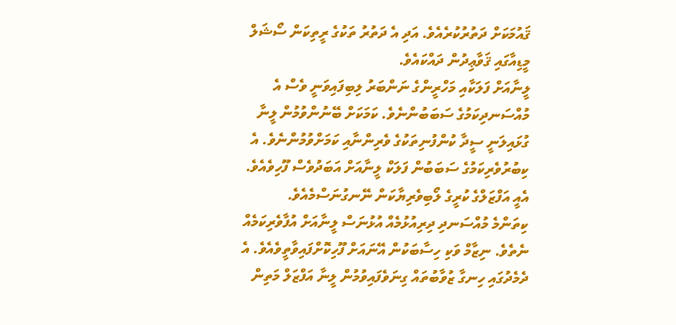ޤައުމަކަށް ދަތުރުކުރެއެވެ. އަދި އެ ދަތުރު ތަކުގެ ރީތިކަން ސޯޝަލް މީޑިއާގައި ޤަވާޢިދުން ދައްކައެވެ.
ލީނާއަށް ފަލަކާއި މަހްރީންގެ ނަންބަރު ލިބިފައިވަނީ ވެސް އެ މުއްސަނދިކަމުގެ ސަބަބުންނެވެ. ކަމަކަށް ބޭނުންވުމުން ލީނާ ގުޅައިލަނީ ސީދާ ކުންފުނިތަކުގެ ވެރިންނާއި ކަމަށްވުމުންނެވެ. އެ ކިބުރުވެރިކަމުގެ ސަބަބުން ފަލަކް ލީނާއަށް އަބަދުވެސް ފޫހިވެއެވެ. އެއީ އަފްޒަލްގެ ކުރީގެ ލޯބިވެރިޔާކަން ނޭނގުނަސްމެއެވެ.
ކިތަންމެ މުއްސަނދި ދިރިއުޅުމެއް އުޅުނަސް ލީނާއަށް އުފާވެރިކަމެއް ނެތެވެ. ނިޒާމް ވަކި ހިސާބަކުން އޭނައަށް ފޫހިކޮށްފައިވާތީވެއެވެ. އެ ދެމެދުގައި ހިނގާ ޒުވާބުތައް ގިނަވެފައިވުމުން ލީނާ އަފްޒަލް މަތިން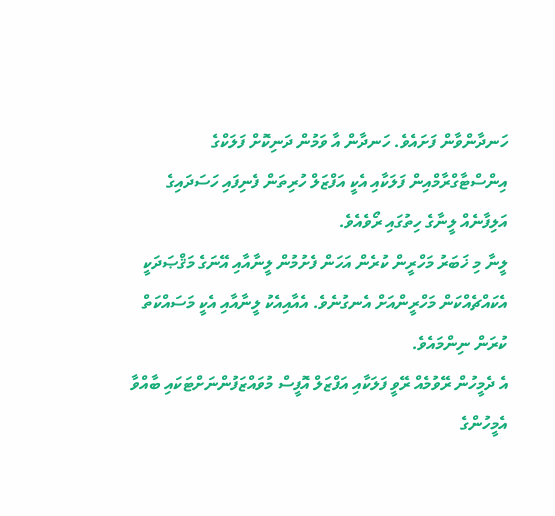ހަނދާންވާން ފަށައެވެ. ހަނދާން އާ ވަމުން ދަނިކޮށް ފަލަކްގެ އިންސްޓާގްރާމްއިން ފަލަކާއި އެކީ އަފްޒަލް ހުރިތަން ފެނިފައި ހަސަދައިގެ އަލިފާނެއް ލީނާގެ ހިތުގައި ރޯވެއެވެ.
ލީނާ މި ޚަބަރު މަހްރީން ކުރެން އަހަން ފެށުމުން ލީނާއާއި އޭނަގެ މަޤްޞަދަކީ އެކައްޗެއްކަން މަހްރީންއަށް އެނގުނެވެ. އެއާއިއެކު ލީނާއާއި އެކީ މަސައްކަތް ކުރަން ނިންމައެވެ.
އެ ދެމީހުން ރޭވުމެއް ރޭވީ ފަލަކާއި އަފްޒަލް އޮފީސް މުވައްޒަފުންނަށްޓަކައި ބާއްވާ އެމީހުންގެ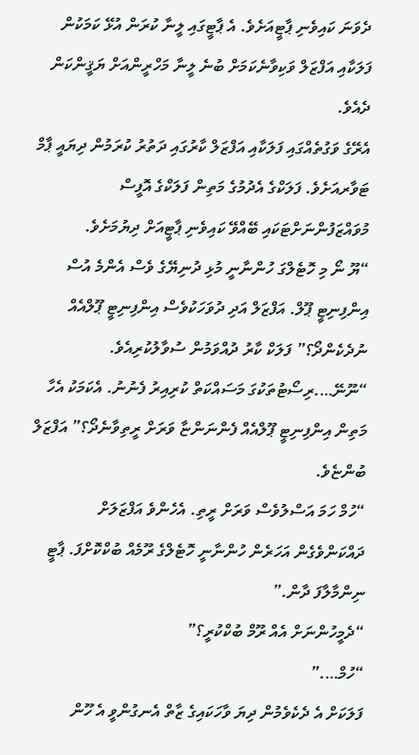ދެވަނަ ކައިވެނި ޕާޓީއަށެވެ. އެ ޕާޓީގައި ލީނާ ކުރަން އުޅޭ ކަމަކުން ފަލަކާއި އަފްޒަލް ވަކިވާނެކަމަށް ބުނެ ލީނާ މަހްރީންއަށް ޔަޤީންކަން ދެއެވެ.
އެރޭގެ ވަގުތެއްގައި ފަލަކާއި އަފްޒަލް ކާރުގައި ދަތުރު ކުރަމުން ދިޔައީ ޕާމް ޓަވާރއަށެވެ. ފަލަކްގެ އެދުމުގެ މަތިން ފަލަކްގެ އޮފީސް މުވައްޒަފުންނަށްޓަކައި ބޭއްވޭ ކައިވެނި ޕާޓީއަށް ދިޔުމަށެވެ.
“ޔޫ ނޯ މި ހޮޓެލްގަ ހުންނާނީ މުޅި ދުނިޔޭގެ ވެސް އެންމެ އުސް އިންފިނިޓީ ޕޫލް. އަފްޒަލް އަދި ދުވަހަކުވެސް އިންފިނިޓީ ޕޫލްއެއް ނުދެކެންދޯ؟” ފަލަކް ކާރު ދުއްވަމުން ސުވާލުކުރިއެވެ.
“ނޫނޭ….ރިސޯޓުތަކުގަ މަސައްކަތް ކުރިއިރު ފެނުނު. އެކަމަކު އެހާ މަތިން އިންފިނިޓީ ޕޫލްއެއް ފެންނަންޏާ ވަރަށް ރީތިވާނެދޯ؟” އަފްޒަލް ބުންޏެވެ.
“ހުމް ހަމަ އަސްލުވެސް ވަރަށް ރީތި. އެހެންވެ އަފްޒަލަށް ދައްކަންވެގެން އަހަރެން ހުންނާނީ ހޮޓެލްގެ ރޫމެއް ބުކްކޮށްފަ. ޕާޓީ ނިންމާލާފަ ދާން.”
“ދެމީހުންނަށް އެއް ރޫމް ބުކްކުރީ؟”
“ހުމް….”
ފަލަކަށް އެ ދެކެވެމުން ދިޔަ ވާހަކައިގެ ޒާތް އެނގުންވީ އެ ހޫން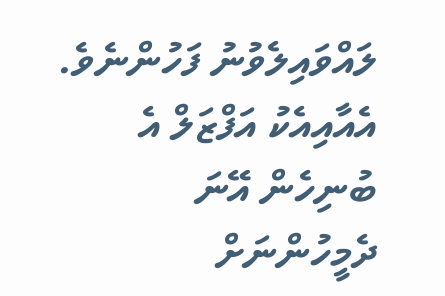ލައްވައިލެވުނު ފަހުންނެވެ. އެއާއިއެކު އަފްޒަލް އެ ބުނިހެން އޭނަ ދެމީހުންނަށް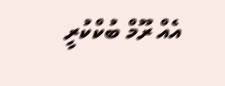އެއް ރޫމް ބުކްކުރީ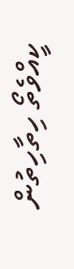ކީއްވެތޯ ހިތާހިތުން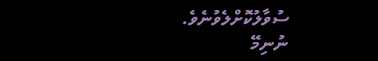ސުވާލުކޮށްލެވުނެވެ.
ނުނިމޭ